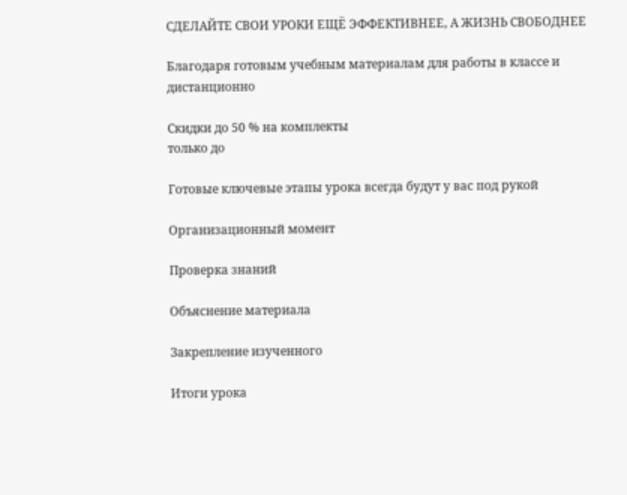СДЕЛАЙТЕ СВОИ УРОКИ ЕЩЁ ЭФФЕКТИВНЕЕ, А ЖИЗНЬ СВОБОДНЕЕ

Благодаря готовым учебным материалам для работы в классе и дистанционно

Скидки до 50 % на комплекты
только до

Готовые ключевые этапы урока всегда будут у вас под рукой

Организационный момент

Проверка знаний

Объяснение материала

Закрепление изученного

Итоги урока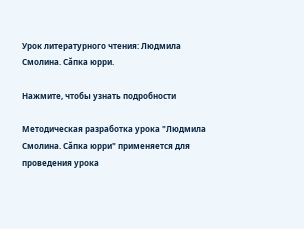Урок литературного чтения: Людмила Смолина. Сăпка юрри.

Нажмите, чтобы узнать подробности

Методическая разработка урока "Людмила Смолина. Сăпка юрри" применяется для проведения урока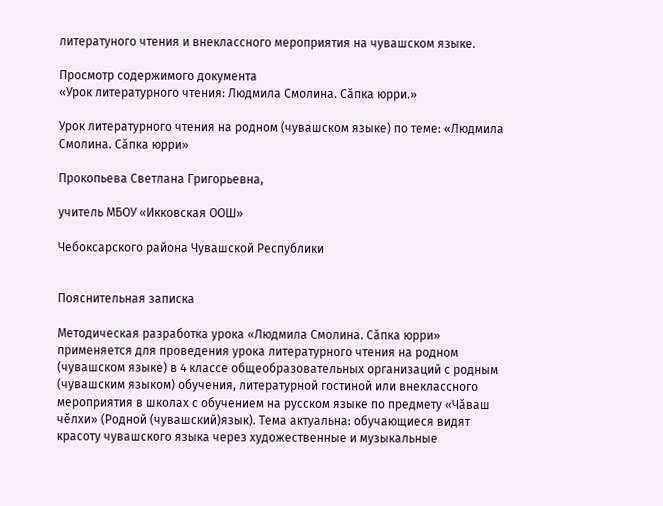литератуного чтения и внеклассного мероприятия на чувашском языке.

Просмотр содержимого документа
«Урок литературного чтения: Людмила Смолина. Сăпка юрри.»

Урок литературного чтения на родном (чувашском языке) по теме: «Людмила Смолина. Сăпка юрри»

Прокопьева Светлана Григорьевна,

учитель МБОУ «Икковская ООШ»

Чебоксарского района Чувашской Республики


Пояснительная записка

Методическая разработка урока «Людмила Смолина. Сăпка юрри» применяется для проведения урока литературного чтения на родном (чувашском языке) в 4 классе общеобразовательных организаций с родным (чувашским языком) обучения, литературной гостиной или внеклассного мероприятия в школах с обучением на русском языке по предмету «Чăваш чĕлхи» (Родной (чувашский)язык). Тема актуальна: обучающиеся видят красоту чувашского языка через художественные и музыкальные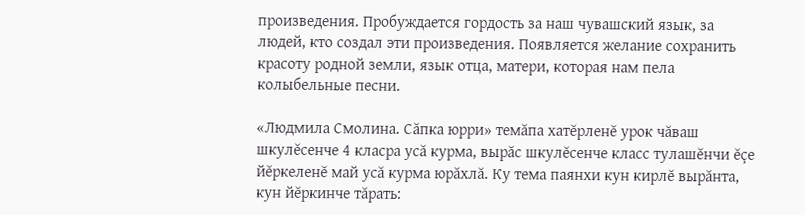произведения. Пробуждается гордость за наш чувашский язык, за людей, кто создал эти произведения. Появляется желание сохранить красоту родной земли, язык отца, матери, которая нам пела колыбельные песни.

«Людмила Смолина. Сăпка юрри» темăпа хатĕрленĕ урок чăваш шкулĕсенче 4 класра усă курма, вырăс шкулĕсенче класс тулашĕнчи ĕçе йĕркеленĕ май усă курма юрăхлă. Ку тема паянхи кун кирлĕ вырăнта, кун йĕркинче тăрать: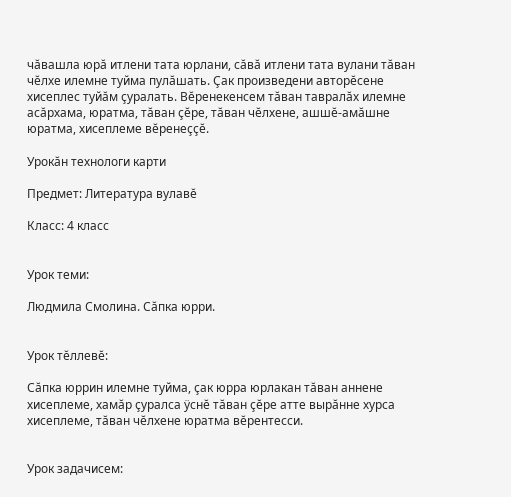чăвашла юрă итлени тата юрлани, сăвă итлени тата вулани тăван чĕлхе илемне туйма пулăшать. Çак произведени авторĕсене хисеплес туйăм çуралать. Вĕренекенсем тăван тавралăх илемне асăрхама, юратма, тăван çĕре, тăван чĕлхене, ашшĕ-амăшне юратма, хисеплеме вĕренеççĕ.

Урокăн технологи карти

Предмет: Литература вулавĕ

Класс: 4 класс


Урок теми:

Людмила Смолина. Сăпка юрри.


Урок тĕллевĕ:

Сăпка юррин илемне туйма, çак юрра юрлакан тăван аннене хисеплеме, хамăр çуралса ÿснĕ тăван çĕре атте вырăнне хурса хисеплеме, тăван чĕлхене юратма вĕрентесси.


Урок задачисем: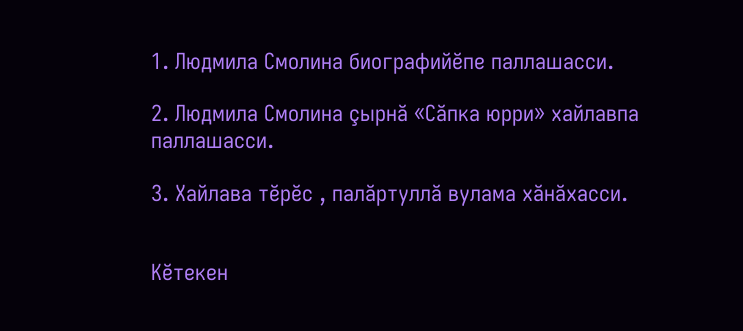1. Людмила Смолина биографийĕпе паллашасси.

2. Людмила Смолина çырнă «Сăпка юрри» хайлавпа паллашасси.

3. Хайлава тĕрĕс , палăртуллă вулама хăнăхасси.


Кĕтекен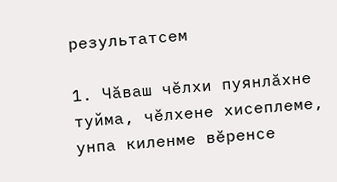результатсем

1. Чăваш чĕлхи пуянлăхне туйма, чĕлхене хисеплеме, унпа киленме вĕренсе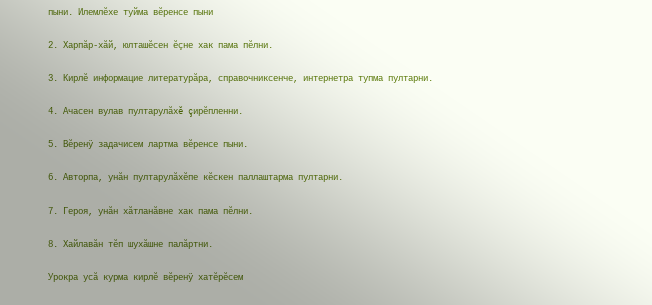пыни. Илемлĕхе туйма вĕренсе пыни

2. Харпăр-хăй, юлташĕсен ĕçне хак пама пĕлни.

3. Кирлĕ информацие литературăра, справочниксенче, интернетра тупма пултарни.

4. Ачасен вулав пултарулăхĕ çирĕпленни.

5. Вĕренÿ задачисем лартма вĕренсе пыни.

6. Авторпа, унăн пултарулăхĕпе кĕскен паллаштарма пултарни.

7. Героя, унăн хăтланăвне хак пама пĕлни.

8. Хайлавăн тĕп шухăшне палăртни.

Урокра усă курма кирлĕ вĕренÿ хатĕрĕсем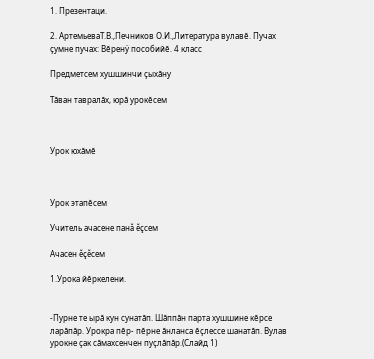1. Презентаци.

2. АртемьеваТ.В.,Печников О.И.,Литература вулавĕ. Пучах çумне пучах: Вĕренÿ пособийĕ. 4 класс

Предметсем хушшинчи çыхăну

Тăван тавралăх, юрă урокĕсем



Урок юхăмĕ



Урок этапĕсем

Учитель ачасене панă ĕçсем

Ачасен ĕçĕсем

1.Урока йĕркелени.


-Пурне те ырă кун сунатăп. Шăппăн парта хушшине кĕрсе ларăпăр. Урокра пĕр- пĕрне ăнланса ĕçлессе шанатăп. Вулав урокне çак сăмахсенчен пуçлăпăр.(Слайд 1)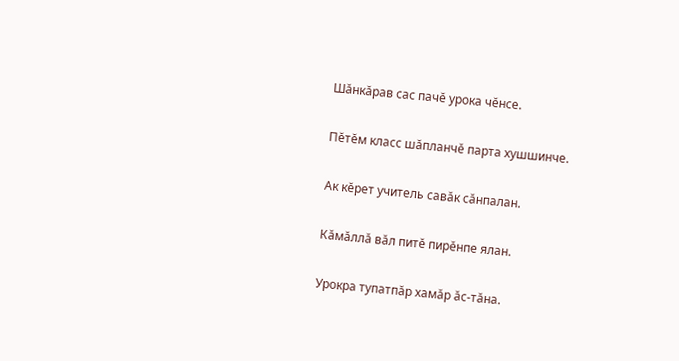Шăнкăрав сас пачĕ урока чĕнсе.

Пĕтĕм класс шăпланчĕ парта хушшинче.

Ак кĕрет учитель савăк сăнпалан.

Кăмăллă вăл питĕ пирĕнпе ялан.

Урокра тупатпăр хамăр ăс-тăна.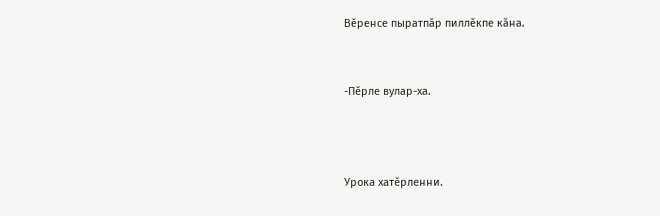Вĕренсе пыратпăр пиллĕкпе кăна.


-Пĕрле вулар-ха.



Урока хатĕрленни.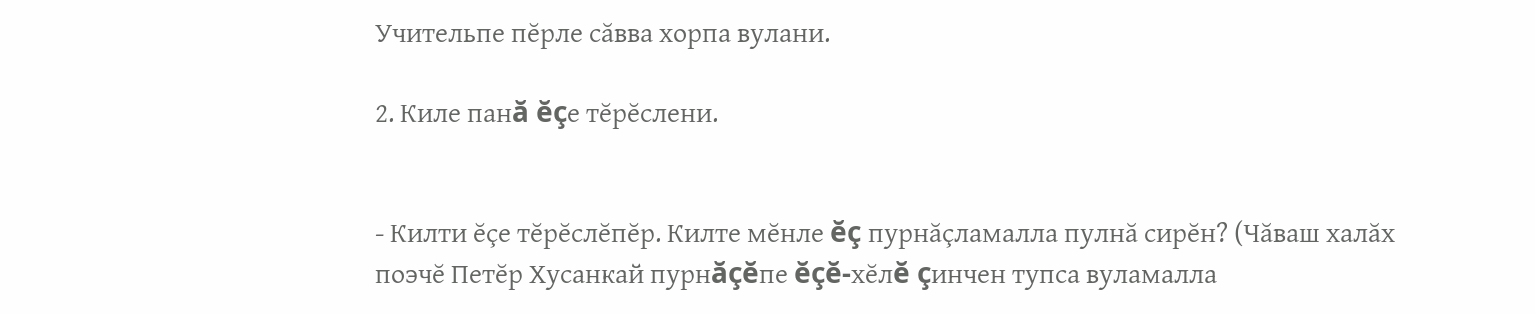Учительпе пĕрле сăвва хорпа вулани.

2. Киле панă ĕçе тĕрĕслени.


- Килти ĕçе тĕрĕслĕпĕр. Килте мĕнле ĕç пурнăçламалла пулнă сирĕн? (Чăваш халăх поэчĕ Петĕр Хусанкай пурнăçĕпе ĕçĕ-хĕлĕ çинчен тупса вуламалла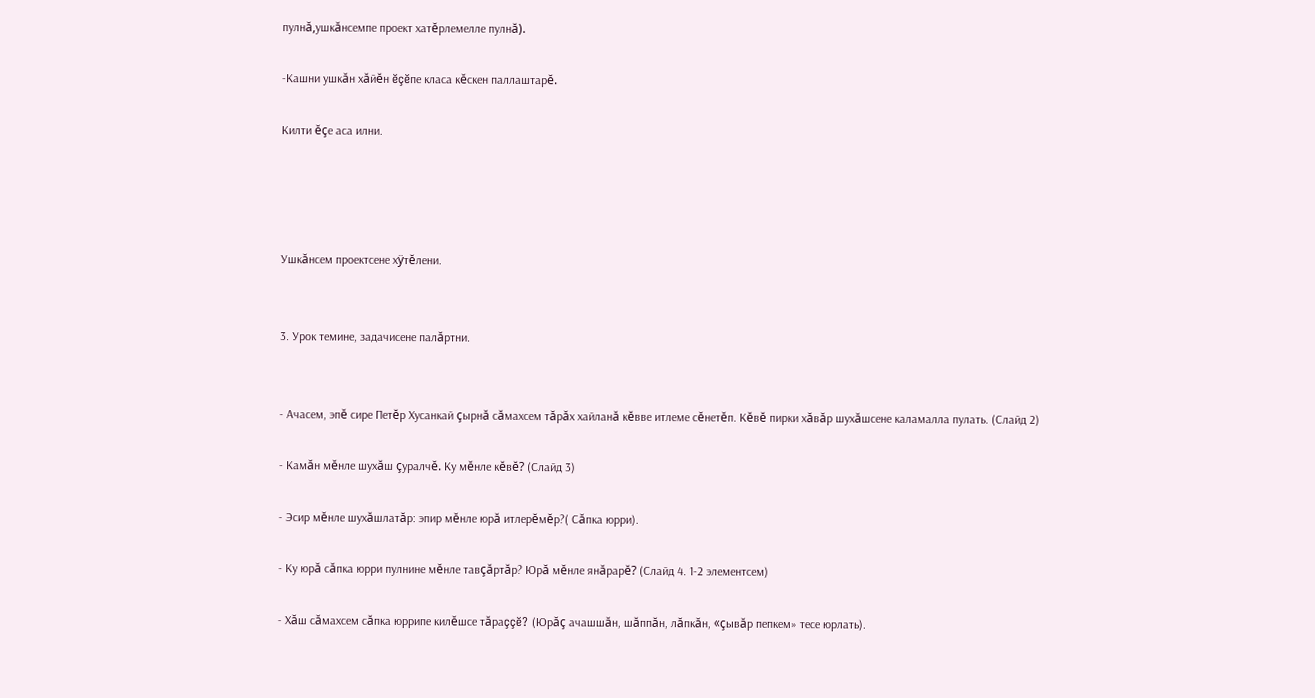пулнă,ушкăнсемпе проект хатĕрлемелле пулнă).

-Кашни ушкăн хăйĕн ĕçĕпе класа кĕскен паллаштарĕ.

Килти ĕçе аса илни.




Ушкăнсем проектсене хÿтĕлени.


3. Урок темине, задачисене палăртни.


- Ачасем, эпĕ сире Петĕр Хусанкай çырнă сăмахсем тăрăх хайланă кĕвве итлеме сĕнетĕп. Кĕвĕ пирки хăвăр шухăшсене каламалла пулать. (Слайд 2)

- Камăн мĕнле шухăш çуралчĕ. Ку мĕнле кĕвĕ? (Слайд 3)

- Эсир мĕнле шухăшлатăр: эпир мĕнле юрă итлерĕмĕр?( Сăпка юрри).

- Ку юрă сăпка юрри пулнине мĕнле тавçăртăр? Юрă мĕнле янăрарĕ? (Слайд 4. 1-2 элементсем)

- Хăш сăмахсем сăпка юррипе килĕшсе тăраççĕ? (Юрăç ачашшăн, шăппăн, лăпкăн, «çывăр пепкем» тесе юрлать).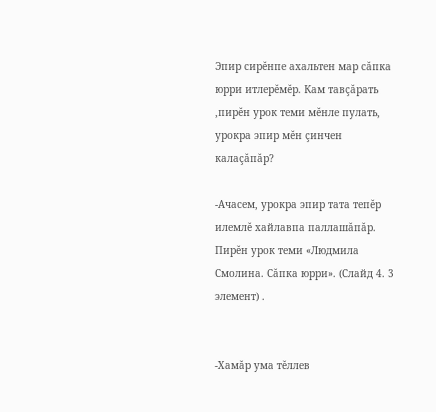Эпир сирĕнпе ахальтен мар сăпка юрри итлерĕмĕр. Кам тавçăрать ,пирĕн урок теми мĕнле пулать, урокра эпир мĕн çинчен калаçăпăр?

-Ачасем, урокра эпир тата тепĕр илемлĕ хайлавпа паллашăпăр. Пирĕн урок теми «Людмила Смолина. Сăпка юрри». (Слайд 4. 3 элемент) .


-Хамăр ума тĕллев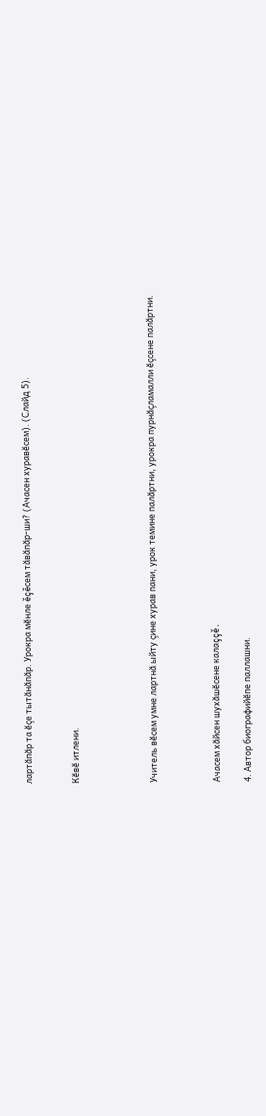лартăпăр та ĕçе тытăнăпăр. Урокра мĕнле ĕçĕсем тăвăпăр-ши? (Ачасен хуравĕсем). (Слайд 5).


Кĕвĕ итлени.




Учитель вĕсем умне лартнă ыйту çине хурав пани, урок темине палăртни, урокра пурнăçламалли ĕçсене палăртни.



Ачасем хăйсен шухăшĕсене калаççĕ.

4. Автор биографийĕпе паллашни.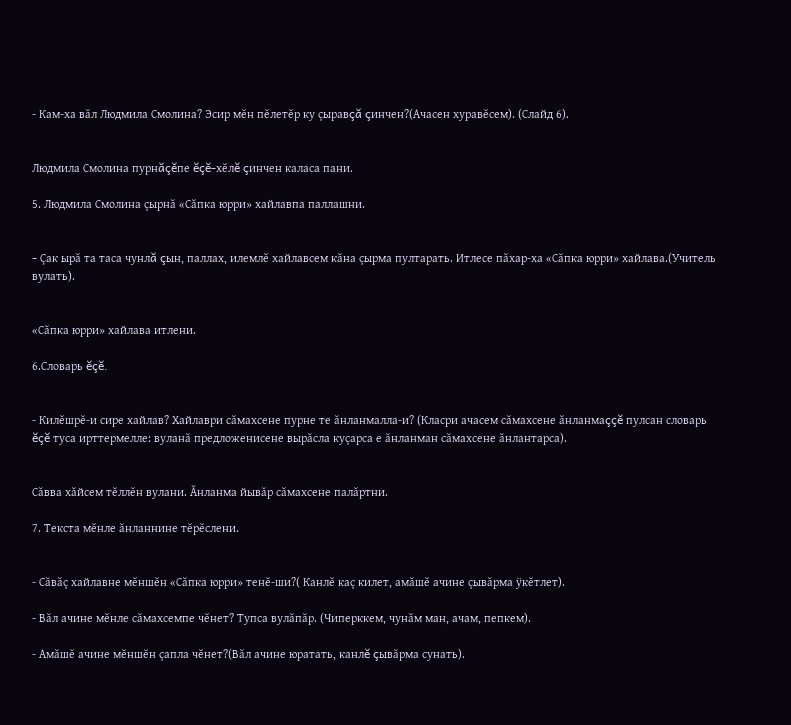- Кам-ха вăл Людмила Смолина? Эсир мĕн пĕлетĕр ку çыравçă çинчен?(Ачасен хуравĕсем). (Слайд 6).


Людмила Смолина пурнăçĕпе ĕçĕ-хĕлĕ çинчен каласа пани.

5. Людмила Смолина çырнă «Сăпка юрри» хайлавпа паллашни.


- Çак ырă та таса чунлă çын, паллах, илемлĕ хайлавсем кăна çырма пултарать. Итлесе пăхар-ха «Сăпка юрри» хайлава.(Учитель вулать).


«Сăпка юрри» хайлава итлени.

6.Словарь ĕçĕ.


- Килĕшрĕ-и сире хайлав? Хайлаври сăмахсене пурне те ăнланмалла-и? (Класри ачасем сăмахсене ăнланмаççĕ пулсан словарь ĕçĕ туса ирттермелле: вуланă предложенисене вырăсла куçарса е ăнланман сăмахсене ăнлантарса).


Сăвва хăйсем тĕллĕн вулани. Ăнланма йывăр сăмахсене палăртни.

7. Текста мĕнле ăнланнине тĕрĕслени.


- Сăвăç хайлавне мĕншĕн «Сăпка юрри» тенĕ-ши?( Канлĕ каç килет, амăшĕ ачине çывăрма ÿкĕтлет).

- Вăл ачине мĕнле сăмахсемпе чĕнет? Тупса вулăпăр. (Чиперккем, чунăм ман, ачам, пепкем).

- Амăшĕ ачине мĕншĕн çапла чĕнет?(Вăл ачине юратать, канлĕ çывăрма сунать).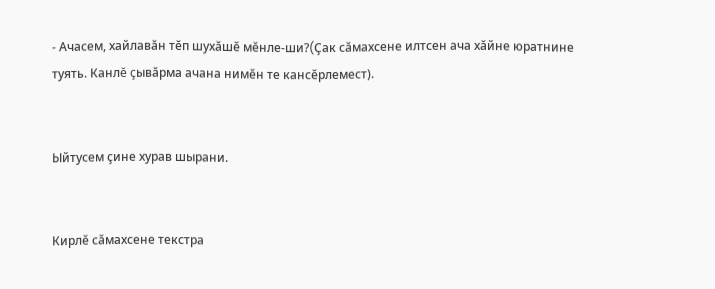- Ачасем, хайлавăн тĕп шухăшĕ мĕнле-ши?(Çак сăмахсене илтсен ача хăйне юратнине туять. Канлĕ çывăрма ачана нимĕн те кансĕрлемест).


Ыйтусем çине хурав шырани.


Кирлĕ сăмахсене текстра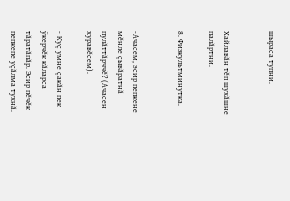шыраса тупни.


Хайлавăн тĕп шухăшне палăртни.

8. Физкультминутка.


-Ачасем, эсир пепкене мĕнле çывăратнă пулăттăрччĕ? (Ачасен хуравĕсем).

- Куç умне çакăн пек ÿкерчĕк кăларса тăратăпăр. Эсир пĕчĕк пепкепе уçăлма тухнă.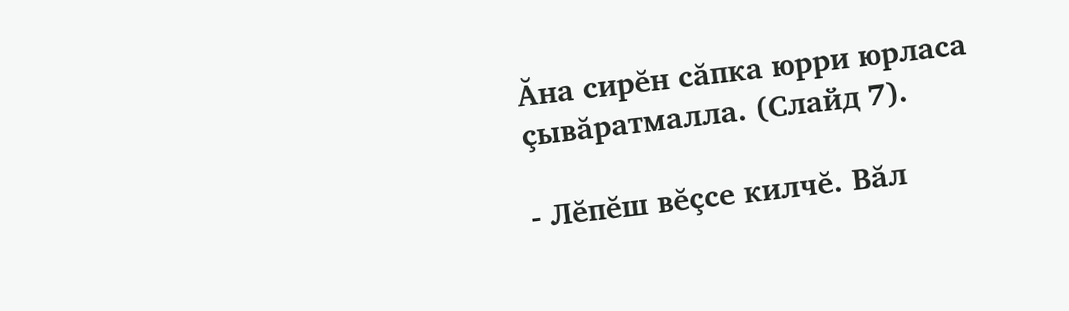Ăна сирĕн сăпка юрри юрласа çывăратмалла. (Слайд 7).

- Лĕпĕш вĕçсе килчĕ. Вăл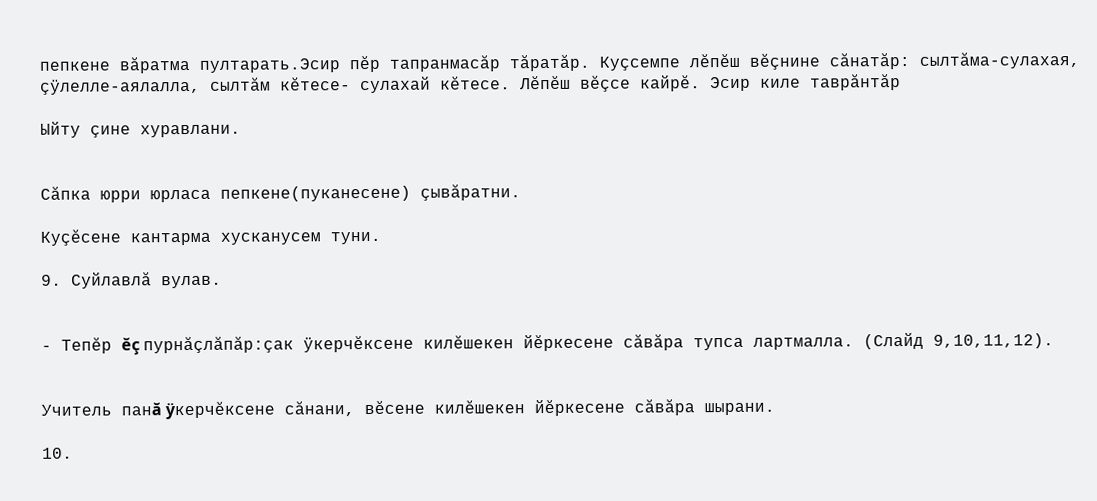пепкене вăратма пултарать.Эсир пĕр тапранмасăр тăратăр. Куçсемпе лĕпĕш вĕçнине сăнатăр: сылтăма-сулахая, çÿлелле-аялалла, сылтăм кĕтесе- сулахай кĕтесе. Лĕпĕш вĕçсе кайрĕ. Эсир киле таврăнтăр

Ыйту çине хуравлани.


Сăпка юрри юрласа пепкене(пуканесене) çывăратни.

Куçĕсене кантарма хусканусем туни.

9. Суйлавлă вулав.


- Тепĕр ĕç пурнăçлăпăр:çак ÿкерчĕксене килĕшекен йĕркесене сăвăра тупса лартмалла. (Слайд 9,10,11,12).


Учитель панă ÿкерчĕксене сăнани, вĕсене килĕшекен йĕркесене сăвăра шырани.

10.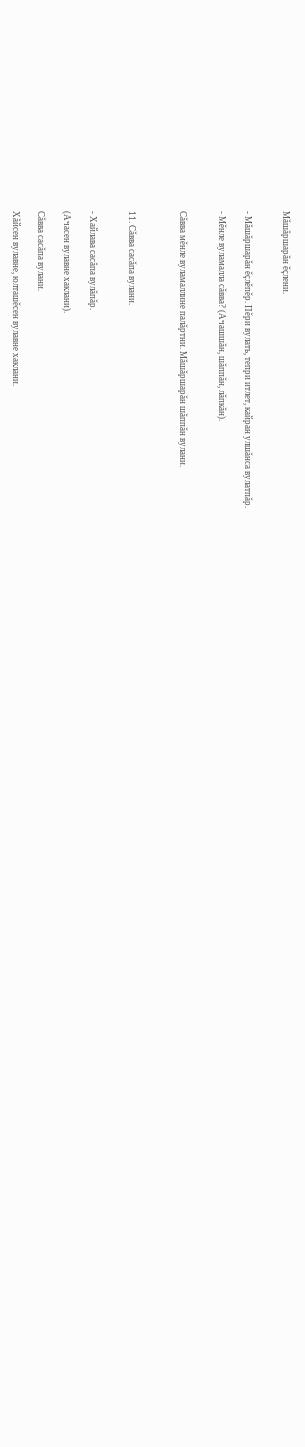Мăшăршарăн ĕçлени.


- Мăшăршарăн ĕçлĕпĕр. Пĕри вулать, тепри итлет, кайран улшăнса вулатпăр.

- Мĕнле вуламалла сăвва? (Ачашшăн, шăппăн, лăпкăн).


Сăвва мĕнле вуламаллине палăртни. Мăшăршарăн шăппăн вулани.



11. Сăвва сасăпа вулани.


- Хайлава сасăпа вулăпăр.

(Ачасен вулавне хаклани).

Сăвва сасăпа вулани.

Хăйсен вулавне, юлташĕсен вулавне хаклани.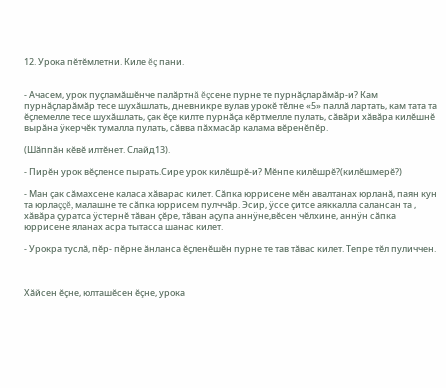12. Урока пĕтĕмлетни. Киле ĕç пани.


- Ачасем, урок пуçламăшĕнче палăртнă ĕçсене пурне те пурнăçларăмăр-и? Кам пурнăçларăмăр тесе шухăшлать, дневникре вулав урокĕ тĕлне «5» паллă лартать, кам тата та ĕçлемелле тесе шухăшлать, çак ĕçе килте пурнăçа кĕртмелле пулать, сăвăри хăвăра килĕшнĕ вырăна ÿкерчĕк тумалла пулать, сăвва пăхмасăр калама вĕренĕпĕр.

(Шăппăн кĕвĕ илтĕнет. Слайд13).

- Пирĕн урок вĕçленсе пырать.Сире урок килĕшрĕ-и? Мĕнпе килĕшрĕ?(килĕшмерĕ?)

- Ман çак сăмахсене каласа хăварас килет. Сăпка юррисене мĕн авалтанах юрланă, паян кун та юрлаççĕ, малашне те сăпка юррисем пулччăр. Эсир, ÿссе çитсе аяккалла салансан та , хăвăра çуратса ÿстернĕ тăван çĕре, тăван аçупа аннÿне,вĕсен чĕлхине, аннÿн сăпка юррисене яланах асра тытасса шанас килет.

- Урокра туслă, пĕр- пĕрне ăнланса ĕçленĕшĕн пурне те тав тăвас килет. Тепре тĕл пуличчен.



Хăйсен ĕçне, юлташĕсен ĕçне, урока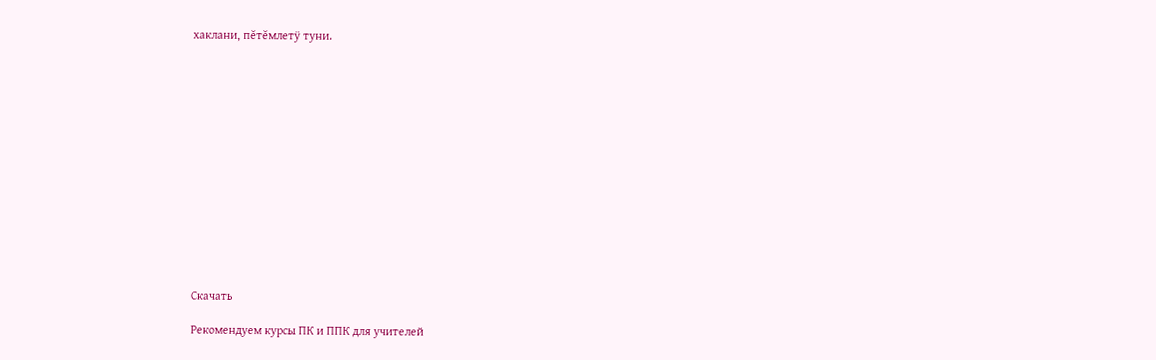хаклани, пĕтĕмлетÿ туни.














Скачать

Рекомендуем курсы ПК и ППК для учителей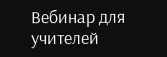Вебинар для учителей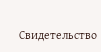Свидетельство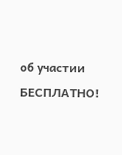об участии БЕСПЛАТНО!